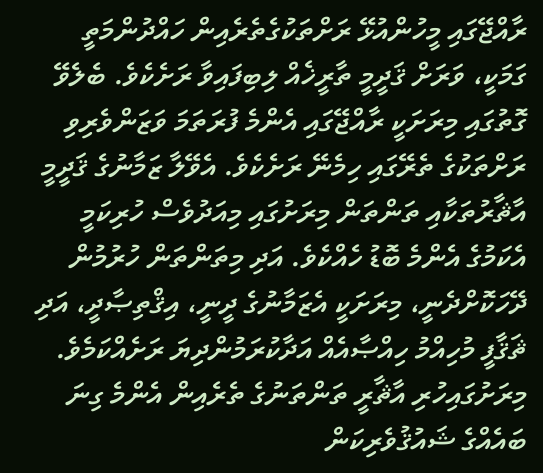ރާއްޖޭގައި މީހުންއުޅޭ ރަށްތަކުގެތެރެއިން ހައްދުންމަތީ ގަމަކީ، ވަރަށް ޤަދީމީ ތާރީޚެއް ލިބިފައިވާ ރަށެކެވެ. ބެލެވޭ ގޮތުގައި މިރަށަކީ ރާއްޖޭގައި އެންމެ ފުރަތަމަ ވަޒަންވެރިވި ރަށްތަކުގެ ތެރޭގައި ހިމެނޭ ރަށެކެވެ. އެވޭލާ ޒަމާނުގެ ޤަދީމީ އާޘާރުތަކާއި ތަންތަން މިރަށުގައި މިއަދުވެސް ހުރިކަމީ އެކަމުގެ އެންމެ ބޮޑު ހެއްކެވެ. އަދި މިތަންތަން ހުރުމުން ދޭހަކޮށްދެނީ، މިރަށަކީ އެޒަމާނުގެ ދީނީ، އިޤްތިޞާދީ، އަދި ޘަޤާފީ މުހިއްމު ހިއްޞާއެއް އަދާކުރަމުންދިޔަ ރަށެއްކަމެވެ. މިރަށުގައިހުރި އާޘާރީ ތަންތަނުގެ ތެރެއިން އެންމެ ގިނަ ބައެއްގެ ޝައުޤުވެރިކަން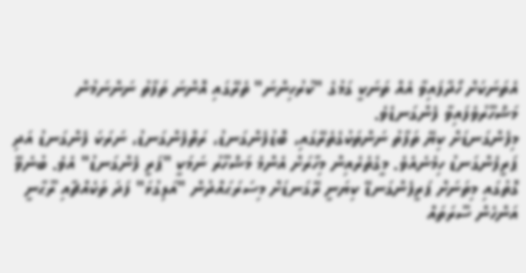އެތަނަކަށް ހޯދާފައިވާ އެއް ތަނަކީ ގަމުގެ "ކުރުހިންނަ" ތެރޭގައި އޮންނަ ތަފާތު ނަންނަމުން މަޝްހޫރުވެފައިވާ ފެންގަނޑެވެ.
މިފެންގަނޑަށް ކިޔޭ ތަފާތު ނަންތަކުގެތެރޭގައި، ބޮޑުފެންގަނޑު، ރަތްފެންގަނޑު، ނަރަކަ ފެންގަނޑު އަދި ޕަރީފެންގަނޑު ހިމެނެއެވެ. މީގެތެރެއިން މިހާރަށް އެންމެ މަޝްހޫރު ނަމަކީ "ޕަރީ ފެންގަނޑު" އެވެ. ބުނެވޭ ގޮތުގައި މިތަނަށް ޕަރީފެންގަނޑޭ ކިޔަނީ ރޭގަނޑަށް މިސަރަޙައްދުން "އަލިގުޅަ" ފަދަ ތަކެއްޗާއި ރޫޙާނީ އަންހެން ސޫރަތައް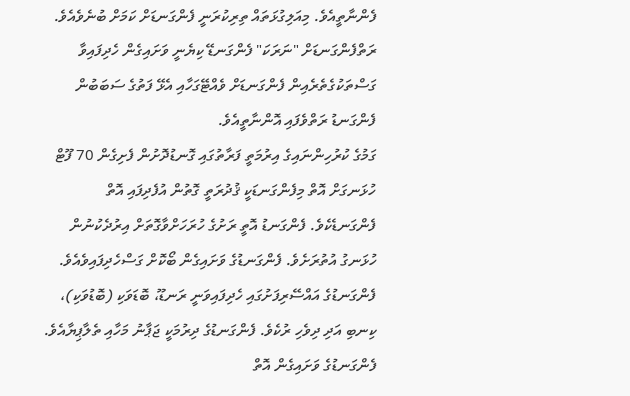ފެންނާތީއެވެ. މިއަލިގުޅަތައް ތިރިކުރަނީ ފެންގަނޑަށް ކަމަށް ބުނެވެއެވެ. ރަތްފެންގަނޑަށް "ނަރަކަ" ފެންގަނޑޭ ކިޔެނީ ވަށައިގެން ހެދިފައިވާ ގަސްތަކުގެތެރެއިން ފެންގަނޑަށް ވެއްޓޭގަހާއި އެޅޭ ފަތުގެ ސަބަބުން ފެންގަނޑު ރަތްވެފައި އޮންނާތީއެވެ.
ގަމުގެ ކުރުހިންނައިގެ އިރުމަތީ ފަރާތުގައި ގޮނޑުދޮށުން ފެށިގެން 70 ފޫޓް ހުޅަނގަށް އޮތް މިފެންގަނޑަކީ ޤުދުރަތީ ގޮތުން އުފެދިފައި އޮތް ފެންގަނޑެކެވެ. ފެންގަނޑު އޮތީ ރަށުގެ ހުރަހަށްވާގޮތަށް އިރުދެކުނުން ހުޅަނގު އުތުރަށެވެ. ފެންގަނޑުގެ ވަށައިގެން ބޯކޮށް ގަސްހެދިފައިވެއެވެ. ފެންގަނޑުގެ އައްސޭރިފަށުގައި ހެދިފައިވަނީ ރަނޑޫ، ބޮޑަވަކި (ބޮޑުވަކި)، ކިނބި އަދި ދިވެހި ރުކެވެ. ފެންގަނޑުގެ ދިރުމަކީ ޖަޕާނު މަހާއި ތެލާޕިޔާއެވެ. ފެންގަނޑުގެ ވަށައިގެން އޮތް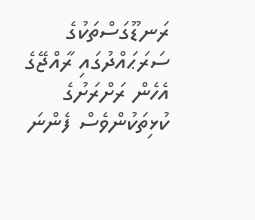ރަނޑޫގަސްތަކުގެ ސަރަޙައްދުގައި ރާއްޖޭގެ އެހެން ރަށްރަށުގެ ކުޅިތަކުންވެސް ފެންނަ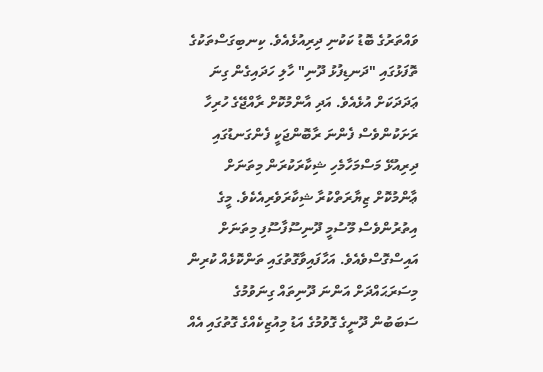ވައްތަރުގެ ބޮޑު ކަކުނި ދިރިއުޅެއެވެ. ކިނބިގަސްތަކުގެ ތޮފަޅުގައި "ދަނޑިފުޅު ދޫނި" ހާލި ހަދައިގެން ގިނަ ޢަދަދަކަށް އުޅެއެވެ. އަދި އާންމުކޮށް ރާއްޖޭގެ ހުރިހާ ރަށަކުންވެސް ފެންނަ ރާބޮންޖަކީ ފެންގަނޑުގައި ދިރިއުޅޭ މަސްމަހާމެހި ޝިކާރަކުރަން މިތަނަށް ޢާންމުކޮށް ޒިޔާރަތްކުރާ ޝިކާރަވެރިއެކެވެ. މީގެ އިތުރުންވެސް މޫސުމީ ދޫނިސޫފާސޫފި މިތަނަށް އައިސްގޮސްވެއެވެ. އަހާފައިވާގޮތުގައި ތަންކޮޅެއް ކުރިން މިސަރަޙައްދަށް އަންނަ ދޫނިތައް ގިނަވުމުގެ ސަބަބުން ދޫނީގެ ގޮވުމުގެ އަޑު މިއުޒިކެއްގެ ގޮތުގައި އެއް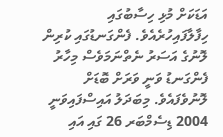އަޑަކަށް މުޅި ހިސާބުގައި ހިފާލާފައިހުރެއެވެ. ފެންގަނޑުގައި ކުރިން ލޮނުގެ އަސަރު ނެތްނަމަވެސް މިހާރު ފެންގަނޑު ވަނީ ވަރަށް ބޮޑަށް ލޮނުވެފައެވެ. މިބަދަލު އައިސްފައިވަނީ 2004 ޑިސެމްބަރ 26 ގައި އައި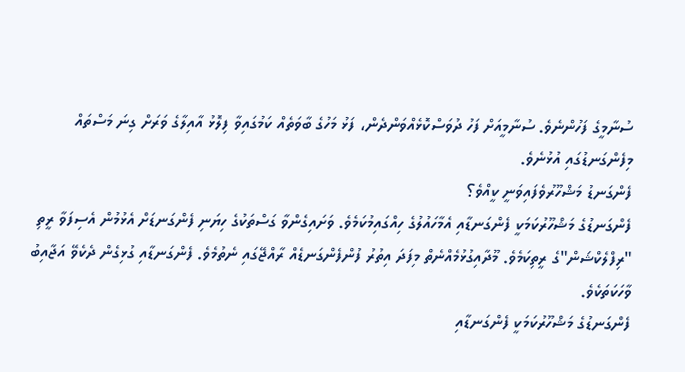ސުނާމީގެ ފަހުންނެވެ. ސުނާމީއަށް ފަހު ދުވަސްކޮޅެއްވަންދެން، ފަޅު މަހުގެ ބާވަތެއް ކަމުގައިވާ ފިލޮޅު އާއިލާގެ ވަރަށް ގިނަ މަސްތައް މިފެންގަނޑުގައި އުޅުނެވެ.
ފެންގަނޑު މަޝްހޫރުވެފައިވަނީ ކީއްވެ؟
ފެންގަނޑުގެ މަޝްހޫރުކަމަކީ ފެންގަނޑާއި އެމާހައުލުގެ ހިއްގައިމުކަމެވެ. ވަށައިގެންވާ ގަސްތަކުގެ ހިޔަނި ފެންގަނޑަށް އެޅުމުން އެސިފަވާ ރީތި "ރިފްލެކްޝަން"ގެ ރީތިކަމެވެ. މޫދާއިގުޅުމެއްނެތް މިފަދަ އިތުރު ފުންފެންގަނޑެއް ރާއްޖޭގައި ނެތުމެވެ. ފެންގަނޑާއި ގުޅިގެން ދެކެވޭ އަޖާއިބު ވާހަކަތަކެވެ.
ފެންގަނޑުގެ މަޝްހޫރުކަމަކީ ފެންގަނޑާއި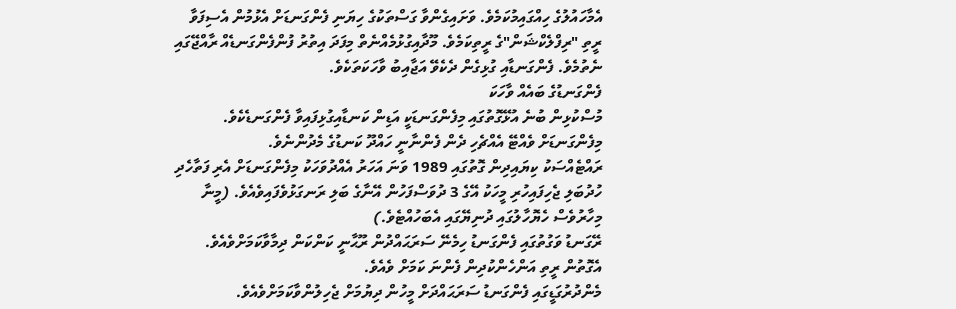އެމާހައުލުގެ ހިއްގައިމުކަމެވެ. ވަށައިގެންވާ ގަސްތަކުގެ ހިޔަނި ފެންގަނޑަށް އެޅުމުން އެސިފަވާ ރީތި "ރިފްލެކްޝަން"ގެ ރީތިކަމެވެ. މޫދާއިގުޅުމެއްނެތް މިފަދަ އިތުރު ފުންފެންގަނޑެއް ރާއްޖޭގައި ނެތުމެވެ. ފެންގަނޑާއި ގުޅިގެން ދެކެވޭ އަޖާއިބު ވާހަކަތަކެވެ.
ފެންގަނޑުގެ ބައެއް ވާހަކަ
މުސްކުޅިން ބުނެ އުޅޭގޮތުގައި މިފެންގަނޑަކީ އަޑިން ކަނޑާއިގުޅިފައިވާ ފެންގަނޑެކެވެ. މިފެންގަނޑަށް ވެއްޓޭ އެއްޗެހި ދެން ފެންނާނީ ހައްދޫ ކަނޑުގެ މެދުންނެވެ.
ރައްޓެއްސަކު ކިޔައިދިން ގޮތުގައި 1989 ވަނަ އަހަރު އެއްދުވަހަކު މިފެންގަނޑަށް އެރި ފަތާހެދި ހުދުބަލި ޖެހިފައިހުރި މީހަކު އޭގެ 3 ދުވަސްފަހުން އޭނާގެ ބަލި ރަނގަޅުވެފައިވެއެވެ. (މީނާ މިހާރުވެސް ހެޔޮހާލުގައި ދުނިޔޭގައި އެބަހުއްޓެވެ.)
ރޭގަނޑު ވަގުތުގައި ފެންގަނޑު ހިމެނޭ ސަރަޙައްދުން ރޫޙާނީ ކަންކަން ދިމާވާކަމަށްވެއެވެ. އެގޮތުން ރީތި އަންހެންކުދިން ފެންނަ ކަމަށް ވެއެވެ.
މެންދުރުގަޑީގައި ފެންގަނޑު ސަރަޙައްދަށް މީހުން ދިޔުމަށް ޖެހިލުންވާކަމަށްވެއެވެ.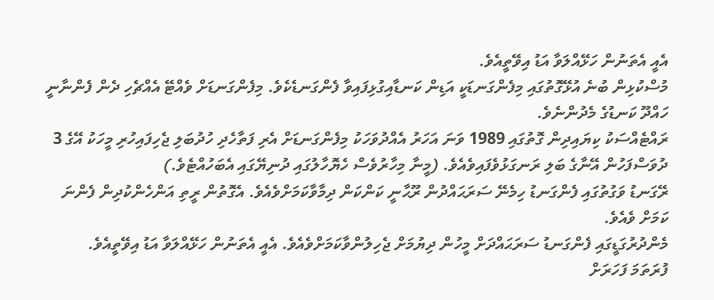އެއީ އެތަނުން ހަޅޭއްލަވާ އަޑު އިވޭތީއެވެ.
މުސްކުޅިން ބުނެ އުޅޭގޮތުގައި މިފެންގަނޑަކީ އަޑިން ކަނޑާއިގުޅިފައިވާ ފެންގަނޑެކެވެ. މިފެންގަނޑަށް ވެއްޓޭ އެއްޗެހި ދެން ފެންނާނީ ހައްދޫ ކަނޑުގެ މެދުންނެވެ.
ރައްޓެއްސަކު ކިޔައިދިން ގޮތުގައި 1989 ވަނަ އަހަރު އެއްދުވަހަކު މިފެންގަނޑަށް އެރި ފަތާހެދި ހުދުބަލި ޖެހިފައިހުރި މީހަކު އޭގެ 3 ދުވަސްފަހުން އޭނާގެ ބަލި ރަނގަޅުވެފައިވެއެވެ. (މީނާ މިހާރުވެސް ހެޔޮހާލުގައި ދުނިޔޭގައި އެބަހުއްޓެވެ.)
ރޭގަނޑު ވަގުތުގައި ފެންގަނޑު ހިމެނޭ ސަރަޙައްދުން ރޫޙާނީ ކަންކަން ދިމާވާކަމަށްވެއެވެ. އެގޮތުން ރީތި އަންހެންކުދިން ފެންނަ ކަމަށް ވެއެވެ.
މެންދުރުގަޑީގައި ފެންގަނޑު ސަރަޙައްދަށް މީހުން ދިޔުމަށް ޖެހިލުންވާކަމަށްވެއެވެ. އެއީ އެތަނުން ހަޅޭއްލަވާ އަޑު އިވޭތީއެވެ.
ފުރަތަމަ ފަހަރަށް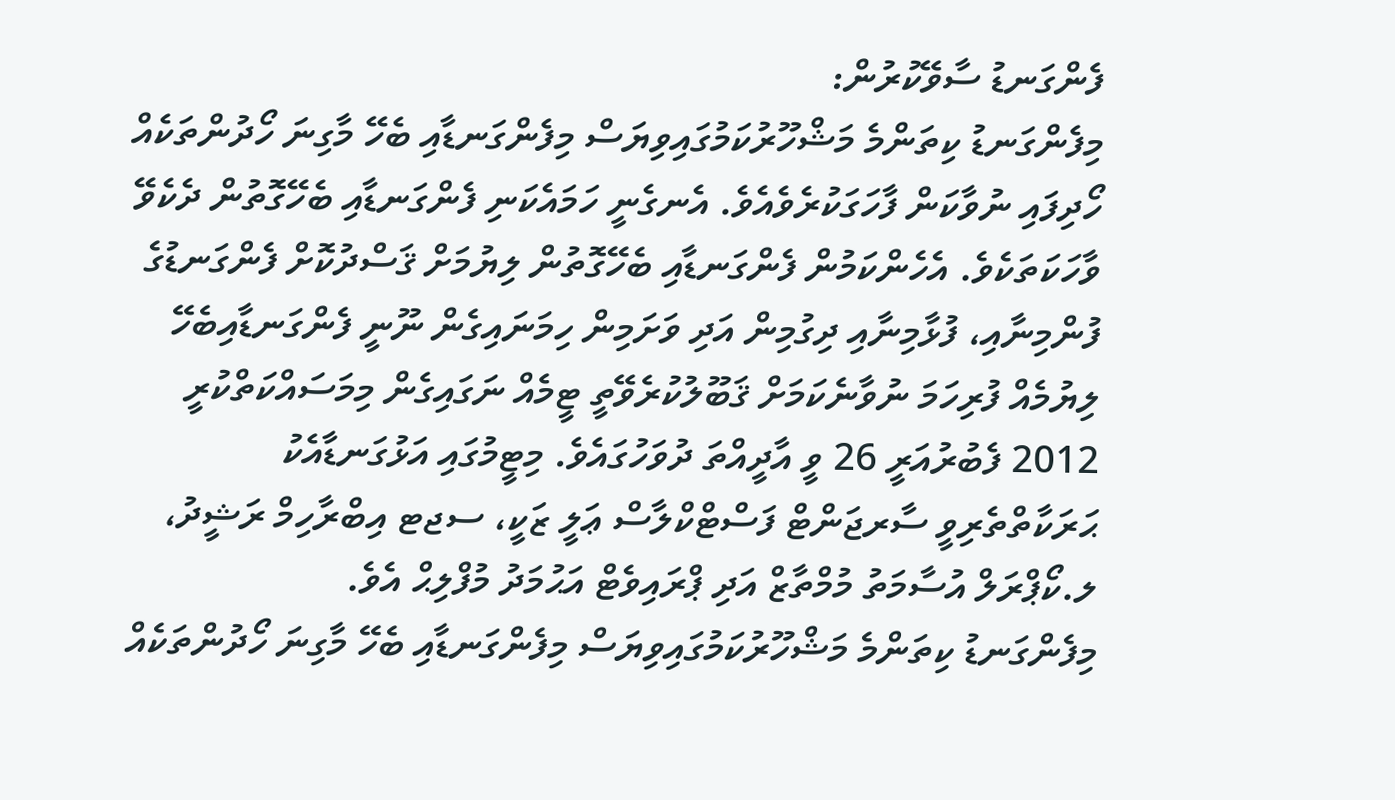ފެންގަނޑު ސާވޭކުރުން:
މިފެންގަނޑު ކިތަންމެ މަޝްހޫރުކަމުގައިވިޔަސް މިފެންގަނޑާއި ބެހޭ މާގިނަ ހޯދުންތަކެއް ހޯދިފައި ނުވާކަން ފާހަގަކުރެވެއެވެ. އެނގެނީ ހަމައެކަނި ފެންގަނޑާއި ބެހޭގޮތުން ދެކެވޭ ވާހަކަތަކެވެ. އެހެންކަމުން ފެންގަނޑާއި ބެހޭގޮތުން ލިޔުމަށް ޤަސްދުކޮށް ފެންގަނޑުގެ ފުންމިނާއި، ފުޅާމިނާއި ދިގުމިން އަދި ވަށަމިން ހިމަނައިގެން ނޫނީ ފެންގަނޑާއިބެހޭ ލިޔުމެއް ފުރިހަމަ ނުވާނެކަމަށް ޤަބޫލުކުރެވޭތީ ޓީމެއް ނަގައިގެން މިމަސައްކަތްކުރީ 2012 ފެބުރުއަރީ 26 ވީ އާދީއްތަ ދުވަހުގައެވެ. މިޓީމުގައި އަޅުގަނޑާއެކު ޙަރަކާތްތެރިވީ ސާރޖަންޓް ފަސްޓްކްލާސް ޢަލީ ޒަކީ، ސޖޓ އިބްރާހިމް ރަޝީދު، ލ.ކޯޕްރަލް އުސާމަތު މުމްތާޒް އަދި ޕްރައިވެޓް އަޙުމަދު މުފްލިޙް އެވެ.
މިފެންގަނޑު ކިތަންމެ މަޝްހޫރުކަމުގައިވިޔަސް މިފެންގަނޑާއި ބެހޭ މާގިނަ ހޯދުންތަކެއް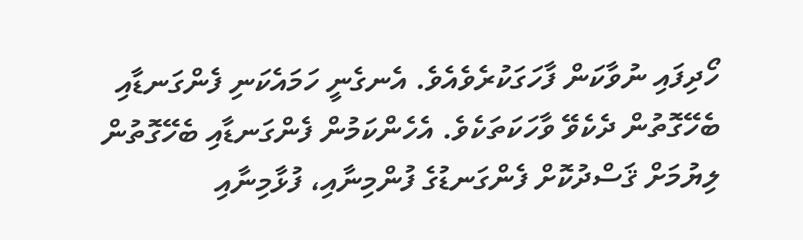ހޯދިފައި ނުވާކަން ފާހަގަކުރެވެއެވެ. އެނގެނީ ހަމައެކަނި ފެންގަނޑާއި ބެހޭގޮތުން ދެކެވޭ ވާހަކަތަކެވެ. އެހެންކަމުން ފެންގަނޑާއި ބެހޭގޮތުން ލިޔުމަށް ޤަސްދުކޮށް ފެންގަނޑުގެ ފުންމިނާއި، ފުޅާމިނާއި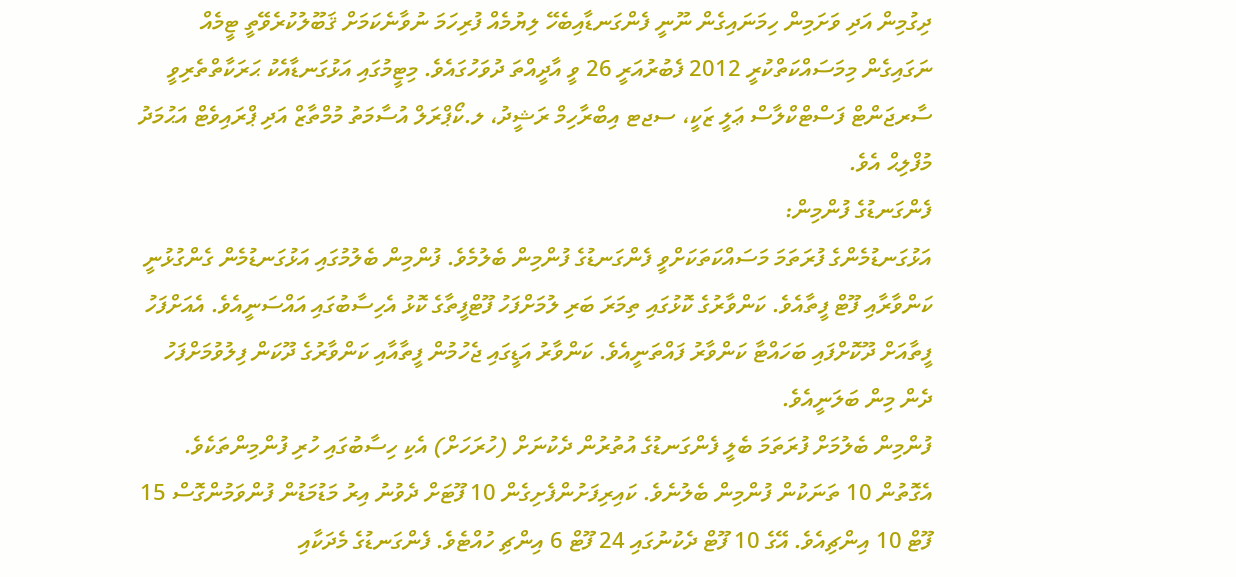ދިގުމިން އަދި ވަށަމިން ހިމަނައިގެން ނޫނީ ފެންގަނޑާއިބެހޭ ލިޔުމެއް ފުރިހަމަ ނުވާނެކަމަށް ޤަބޫލުކުރެވޭތީ ޓީމެއް ނަގައިގެން މިމަސައްކަތްކުރީ 2012 ފެބުރުއަރީ 26 ވީ އާދީއްތަ ދުވަހުގައެވެ. މިޓީމުގައި އަޅުގަނޑާއެކު ޙަރަކާތްތެރިވީ ސާރޖަންޓް ފަސްޓްކްލާސް ޢަލީ ޒަކީ، ސޖޓ އިބްރާހިމް ރަޝީދު، ލ.ކޯޕްރަލް އުސާމަތު މުމްތާޒް އަދި ޕްރައިވެޓް އަޙުމަދު މުފްލިޙް އެވެ.
ފެންގަނޑުގެ ފުންމިން:
އަޅުގަނޑުމެންގެ ފުރަތަމަ މަސައްކަތަކަށްވީ ފެންގަނޑުގެ ފުންމިން ބެލުމެވެ. ފުންމިން ބެލުމުގައި އަޅުގަނޑުމެން ގެންގުޅުނީ ކަންވާރާއި ފޫޓް ފީތާއެވެ. ކަންވާރުގެ ކޮޅުގައި ތިމަރަ ބަރި ލުމަށްފަހު ފޫޓްފީތާގެ ކޮޅު އެހިސާބުގައި އައްސަނީއެވެ. އެއަށްފަހު ފީތާއަށް ދޫކޮށްފައި ބަހައްޓާ ކަންވާރު ފައްތަނީއެވެ. ކަންވާރު އަޑީގައި ޖެހުމުން ފީތާއާއި ކަންވާރުގެ ދޫކަން ފިލުވުމަށްފަހު ދެން މިން ބަލަނީއެވެ.
ފުންމިން ބެލުމަށް ފުރަތަމަ ބެލީ ފެންގަނޑުގެ އުތުރުން ދެކުނަށް (ހުރަހަށް) އެކި ހިސާބުގައި ހުރި ފުންމިންތަކެވެ. އެގޮތުން 10 ތަނަކުން ފުންމިން ބެލުނެވެ. ކައިރިފަށުންފެށިގެން 10 ފޫޓަށް ދެވުނު އިރު މަޑުމަޑުން ފުންވަމުންގޮސް 15 ފޫޓް 10 އިންޗިއެވެ. އޭގެ 10 ފޫޓް ދެކުނުގައި 24 ފޫޓް 6 އިންޗި ހުއްޓެވެ. ފެންގަނޑުގެ މެދަކާއި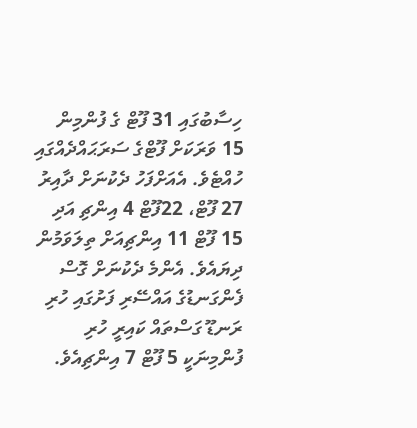ހިސާބުގައި 31 ފޫޓް ގެ ފުންމިން 15 ވަރަކަށް ފޫޓްގެ ސަރަޙައްދެއްގައި ހުއްޓެވެ. އެއަށްފަހު ދެކުނަށް ދާއިރު 27 ފޫޓް، 22ފޫޓް 4 އިންޗި އަދި 15 ފޫޓް 11 އިންޗިއަށް ތިލަވަމުން ދިޔައެވެ. އެންމެ ދެކުނަށް ގޮސް ފެންގަނޑުގެ އައްސޭރި ފަށުގައި ހުރި ރަނޑޫ ގަސްތައް ކައިރީ ހުރި ފުންމިނަކީ 5 ފޫޓް 7 އިންޗިއެވެ.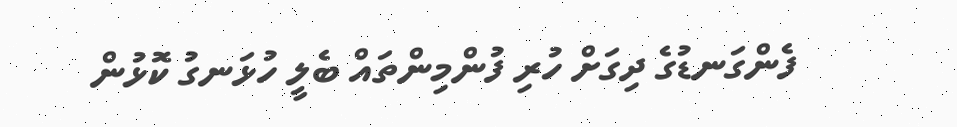ފެންގަނޑުގެ ދިގަށް ހުރި ފުންމިންތައް ބެލީ ހުޅަނގު ކޮޅުން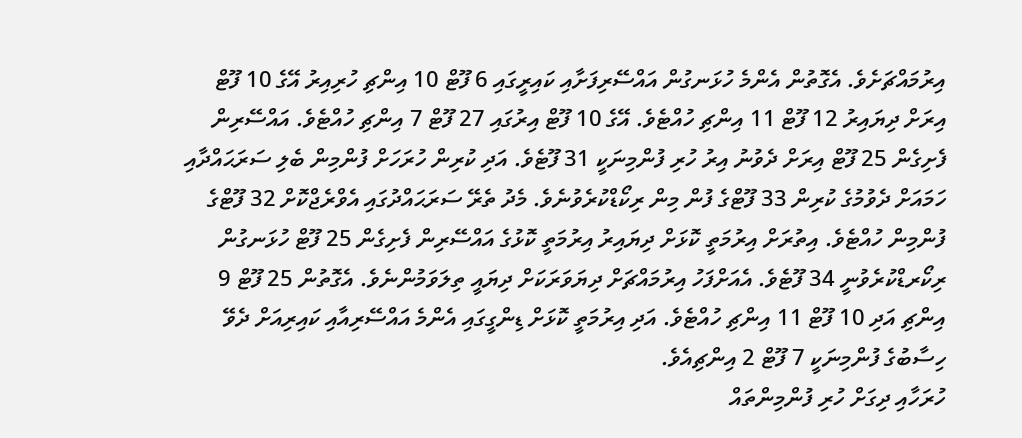އިރުމައްޗަށެވެ. އެގޮތުން އެންމެ ހުޅަނގުން އައްސޭރިފަށާއި ކައިރީގައި 6 ފޫޓް 10 އިންޗި ހުރިއިރު އޭގެ 10 ފޫޓް އިރަށް ދިޔައިރު 12 ފޫޓް 11 އިންޗި ހުއްޓެވެ. އޭގެ 10 ފޫޓް އިރުގައި 27 ފޫޓް 7 އިންޗި ހުއްޓެވެ. އައްސޭރިން ފެށިގެން 25 ފޫޓް އިރަށް ދެވުނު އިރު ހުރި ފުންމިނަކީ 31 ފޫޓެވެ. އަދި ކުރިން ހުރަހަށް ފުންމިން ބެލި ސަރަޙައްދާއި ހަމައަށް ދެވުމުގެ ކުރިން 33 ފޫޓްގެ ފުން މިން ރިކޯޑްކުރެވުނެވެ. މެދު ތެރޭ ސަރަޙައްދުގައި އެވްރެޖްކޮށް 32 ފޫޓްގެ ފުންމިން ހުއްޓެވެ. އިތުރަށް އިރުމަތީ ކޮޅަށް ދިޔައިރު އިރުމަތީ ކޮޅުގެ އައްސޭރިން ފެށިގެން 25 ފޫޓް ހުޅަނގުން ރިކޯރޑްކުރެވުނީ 34 ފޫޓެވެ. އެއަށްފަހު އިރުމައްޗަށް ދިޔަވަރަކަށް ދިޔައީ ތިލަވަމުންނެވެ. އެގޮތުން 25 ފޫޓް 9 އިންޗި އަދި 10 ފޫޓް 11 އިންޗި ހުއްޓެވެ. އަދި އިރުމަތީ ކޮޅަށް ޑިންގީގައި އެންމެ އައްސޭރިއާއި ކައިރިއަށް ދެވޭ ހިސާބުގެ ފުންމިނަކީ 7 ފޫޓް 2 އިންޗިއެވެ.
ހުރަހާއި ދިގަށް ހުރި ފުންމިންތައް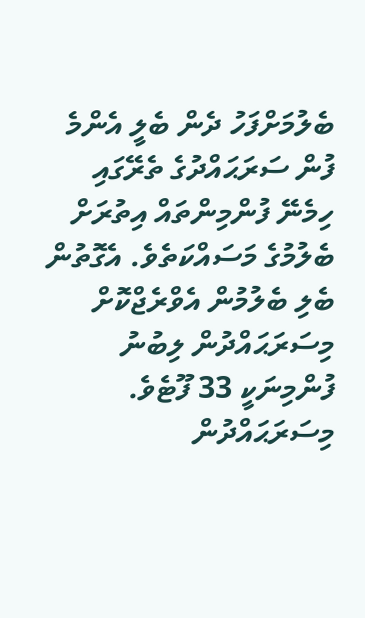ބެލުމަށްފަހު ދެން ބެލީ އެންމެ ފުން ސަރަޙައްދުގެ ތެރޭގައި ހިމެނޭ ފުންމިންތައް އިތުރަށް ބެލުމުގެ މަސައްކަތެވެ. އެގޮތުން ބެލި ބެލުމުން އެވްރެޖްކޮށް މިސަރަޙައްދުން ލިބުނު ފުންމިނަކީ 33 ފޫޓެވެ. މިސަރަޙައްދުން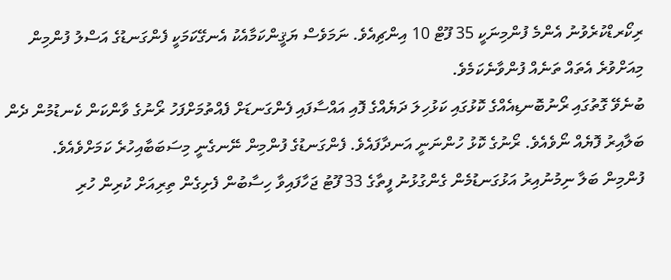ރިކޯރޑްކުރެވުނު އެންމެ ފުންމިނަކީ 35 ފޫޓް 10 އިންޗިއެވެ. ނަމަވެސް ޔަޤީންކަމާއެކު އެނގޭކަމަކީ ފެންގަނޑުގެ އަސްލު ފުންމިން މިއަށްވުރެ އެތައް ތަނެއް ފުންވާނެކަމެވެ.
ބުނެވޭ ގޮތުގައި ރޯނުބޮނޑިއެއްގެ ކޮޅުގައި ކަޅުހިލަ ދަޔެއްގެ ފޮއި އައްސާފައި ފެންގަނޑަށް ފެއްތުމަށްފަހު ރޯނުގެ ވާންކަން ކެނޑުމުން ދެން ބަލާއިރު ފޮޔެއް ނޯވެއެވެ. ރޯނުގެ ކޮޅު ހުންނަނީ އަނދާފައެވެ. ފެންގަނޑުގެ ފުންމިން ނޭނގެނީ މިސަބަބާއިހުރެ ކަމަށްވެއެވެ.
ފުންމިން ބަލާ ނިމުނުއިރު އަޅުގަނޑުމެން ގެންގުޅުނު ފީތާގެ 33 ފޫޓު ޖަހާފައިވާ ހިސާބުން ފެށިގެން ތިރިއަށް ކުރިން ހުރި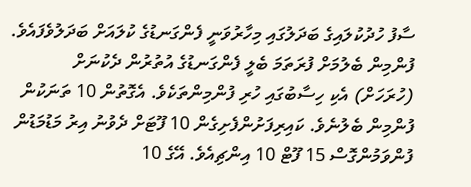ސާފު ހުދުކުލައިގެ ބަދަލުގައި މިހާރުވަނީ ފެންގަނޑުގެ ކުލައަށް ބަދަލުވެފައެވެ.
ފުންމިން ބެލުމަށް ފުރަތަމަ ބެލީ ފެންގަނޑުގެ އުތުރުން ދެކުނަށް (ހުރަހަށް) އެކި ހިސާބުގައި ހުރި ފުންމިންތަކެވެ. އެގޮތުން 10 ތަނަކުން ފުންމިން ބެލުނެވެ. ކައިރިފަށުންފެށިގެން 10 ފޫޓަށް ދެވުނު އިރު މަޑުމަޑުން ފުންވަމުންގޮސް 15 ފޫޓް 10 އިންޗިއެވެ. އޭގެ 10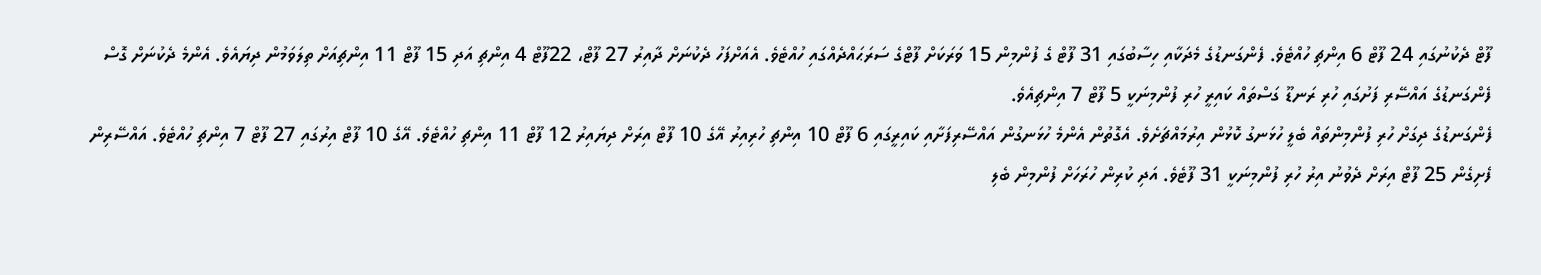ފޫޓް ދެކުނުގައި 24 ފޫޓް 6 އިންޗި ހުއްޓެވެ. ފެންގަނޑުގެ މެދަކާއި ހިސާބުގައި 31 ފޫޓް ގެ ފުންމިން 15 ވަރަކަށް ފޫޓްގެ ސަރަޙައްދެއްގައި ހުއްޓެވެ. އެއަށްފަހު ދެކުނަށް ދާއިރު 27 ފޫޓް، 22ފޫޓް 4 އިންޗި އަދި 15 ފޫޓް 11 އިންޗިއަށް ތިލަވަމުން ދިޔައެވެ. އެންމެ ދެކުނަށް ގޮސް ފެންގަނޑުގެ އައްސޭރި ފަށުގައި ހުރި ރަނޑޫ ގަސްތައް ކައިރީ ހުރި ފުންމިނަކީ 5 ފޫޓް 7 އިންޗިއެވެ.
ފެންގަނޑުގެ ދިގަށް ހުރި ފުންމިންތައް ބެލީ ހުޅަނގު ކޮޅުން އިރުމައްޗަށެވެ. އެގޮތުން އެންމެ ހުޅަނގުން އައްސޭރިފަށާއި ކައިރީގައި 6 ފޫޓް 10 އިންޗި ހުރިއިރު އޭގެ 10 ފޫޓް އިރަށް ދިޔައިރު 12 ފޫޓް 11 އިންޗި ހުއްޓެވެ. އޭގެ 10 ފޫޓް އިރުގައި 27 ފޫޓް 7 އިންޗި ހުއްޓެވެ. އައްސޭރިން ފެށިގެން 25 ފޫޓް އިރަށް ދެވުނު އިރު ހުރި ފުންމިނަކީ 31 ފޫޓެވެ. އަދި ކުރިން ހުރަހަށް ފުންމިން ބެލި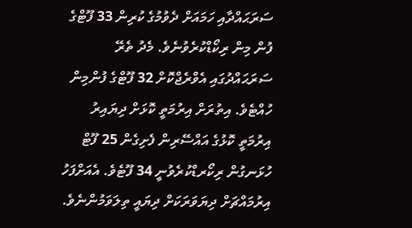ސަރަޙައްދާއި ހަމައަށް ދެވުމުގެ ކުރިން 33 ފޫޓްގެ ފުން މިން ރިކޯޑްކުރެވުނެވެ. މެދު ތެރޭ ސަރަޙައްދުގައި އެވްރެޖްކޮށް 32 ފޫޓްގެ ފުންމިން ހުއްޓެވެ. އިތުރަށް އިރުމަތީ ކޮޅަށް ދިޔައިރު އިރުމަތީ ކޮޅުގެ އައްސޭރިން ފެށިގެން 25 ފޫޓް ހުޅަނގުން ރިކޯރޑްކުރެވުނީ 34 ފޫޓެވެ. އެއަށްފަހު އިރުމައްޗަށް ދިޔަވަރަކަށް ދިޔައީ ތިލަވަމުންނެވެ.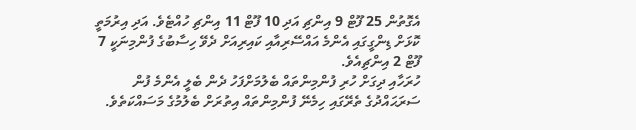އެގޮތުން 25 ފޫޓް 9 އިންޗި އަދި 10 ފޫޓް 11 އިންޗި ހުއްޓެވެ. އަދި އިރުމަތީ ކޮޅަށް ޑިންގީގައި އެންމެ އައްސޭރިއާއި ކައިރިއަށް ދެވޭ ހިސާބުގެ ފުންމިނަކީ 7 ފޫޓް 2 އިންޗިއެވެ.
ހުރަހާއި ދިގަށް ހުރި ފުންމިންތައް ބެލުމަށްފަހު ދެން ބެލީ އެންމެ ފުން ސަރަޙައްދުގެ ތެރޭގައި ހިމެނޭ ފުންމިންތައް އިތުރަށް ބެލުމުގެ މަސައްކަތެވެ.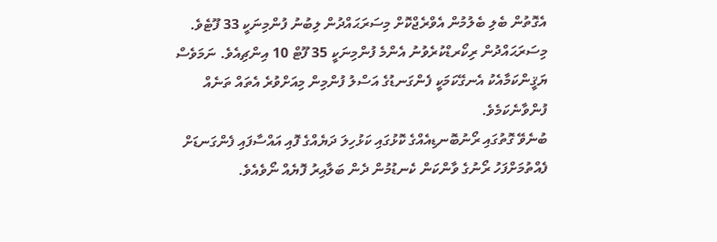އެގޮތުން ބެލި ބެލުމުން އެވްރެޖްކޮށް މިސަރަޙައްދުން ލިބުނު ފުންމިނަކީ 33 ފޫޓެވެ. މިސަރަޙައްދުން ރިކޯރޑްކުރެވުނު އެންމެ ފުންމިނަކީ 35 ފޫޓް 10 އިންޗިއެވެ. ނަމަވެސް ޔަޤީންކަމާއެކު އެނގޭކަމަކީ ފެންގަނޑުގެ އަސްލު ފުންމިން މިއަށްވުރެ އެތައް ތަނެއް ފުންވާނެކަމެވެ.
ބުނެވޭ ގޮތުގައި ރޯނުބޮނޑިއެއްގެ ކޮޅުގައި ކަޅުހިލަ ދަޔެއްގެ ފޮއި އައްސާފައި ފެންގަނޑަށް ފެއްތުމަށްފަހު ރޯނުގެ ވާންކަން ކެނޑުމުން ދެން ބަލާއިރު ފޮޔެއް ނޯވެއެވެ.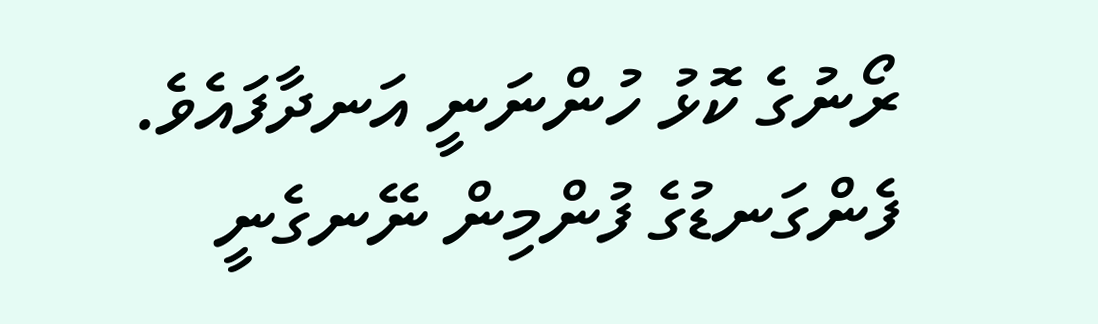ރޯނުގެ ކޮޅު ހުންނަނީ އަނދާފައެވެ. ފެންގަނޑުގެ ފުންމިން ނޭނގެނީ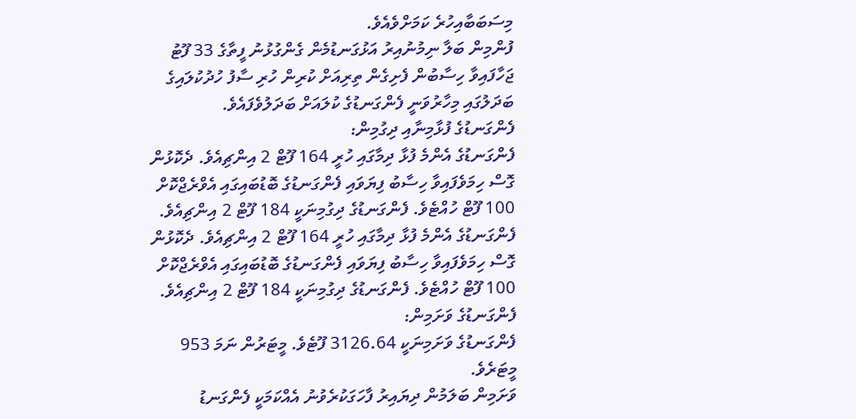މިސަބަބާއިހުރެ ކަމަށްވެއެވެ.
ފުންމިން ބަލާ ނިމުނުއިރު އަޅުގަނޑުމެން ގެންގުޅުނު ފީތާގެ 33 ފޫޓު ޖަހާފައިވާ ހިސާބުން ފެށިގެން ތިރިއަށް ކުރިން ހުރި ސާފު ހުދުކުލައިގެ ބަދަލުގައި މިހާރުވަނީ ފެންގަނޑުގެ ކުލައަށް ބަދަލުވެފައެވެ.
ފެންގަނޑުގެ ފުޅާމިނާއި ދިގުމިން:
ފެންގަނޑުގެ އެންމެ ފުޅާ ދިމާގައި ހުރީ 164 ފޫޓް 2 އިންޗިއެވެ. ދެކޮޅުން ގޮސް ހިމަވެފައިވާ ހިސާބު ފިޔަވައި ފެންގަނޑުގެ ބޮޑުބައިގައި އެވްރެޖްކޮށް 100 ފޫޓް ހުއްޓެވެ. ފެންގަނޑުގެ ދިގުމިނަކީ 184 ފޫޓް 2 އިންޗިއެވެ.
ފެންގަނޑުގެ އެންމެ ފުޅާ ދިމާގައި ހުރީ 164 ފޫޓް 2 އިންޗިއެވެ. ދެކޮޅުން ގޮސް ހިމަވެފައިވާ ހިސާބު ފިޔަވައި ފެންގަނޑުގެ ބޮޑުބައިގައި އެވްރެޖްކޮށް 100 ފޫޓް ހުއްޓެވެ. ފެންގަނޑުގެ ދިގުމިނަކީ 184 ފޫޓް 2 އިންޗިއެވެ.
ފެންގަނޑުގެ ވަށަމިން:
ފެންގަނޑުގެ ވަށަމިނަކީ 3126.64 ފޫޓެވެ. މީޓަރުން ނަމަ 953 މީޓަރެވެ.
ވަށަމިން ބަލަމުން ދިޔައިރު ފާހަގަކުރެވުނު އެއްކަމަކީ ފެންގަނޑު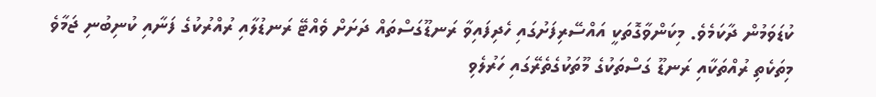ކުޑަވަމުން ދާކަމެވެ. މިކަންވާގޮތަކީ އައްސޭރިފަށުގައި ހެދިފައިވާ ރަނޑޫގަސްތައް ދަށަށް ވެއްޓޭ ރަނޑުލާއި ރުއްރުކުގެ ފަނާއި ކުނިބުނި ޖަމާވެ މިތަކެތި ރުއްތަކާއި ރަނޑޫ ގަސްތަކުގެ މޫތަކުގެތެރޭގައި ހަރުލެވި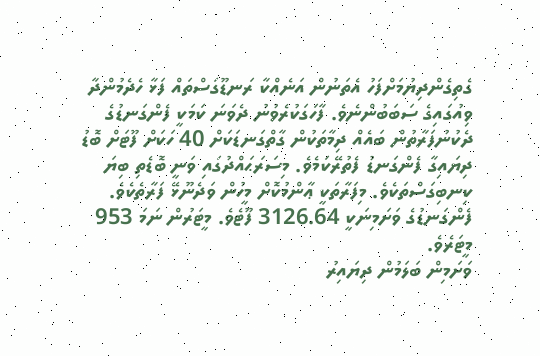ގެތިގެންދިޔުމަށްފަހު އެތަނުން އަނެއްކާ ރަނޑޫގަސްތައް ފަޅާ ހެދެމުންދާ ވިއުގައިގެ ސަބަބުންނެވެ. ފާހަގަކުރެވުނު ދެވަނަ ކަމަކީ ފެންގަނޑުގެ ދެކުނުފަރާތުން ބައެއް ދިމާތަކުން ގާތްގަނޑަކަށް 40 ހަކަށް ފޫޓަށް ބޮޑު ދިޔައިގާ ފެންގަނޑު ފެތުރޭކަމެވެ. މިސަރަޙައްދުގައި ވަނީ ބޮޑެތި ބިޔަ ކިނބިގަސްތަކެވެ. މިފަރާތަކީ ޢާންމުކޮށް މީހުން ވަދެނޫޅޭ ފަރާތެކެވެ.
ފެންގަނޑުގެ ވަށަމިނަކީ 3126.64 ފޫޓެވެ. މީޓަރުން ނަމަ 953 މީޓަރެވެ.
ވަށަމިން ބަލަމުން ދިޔައިރު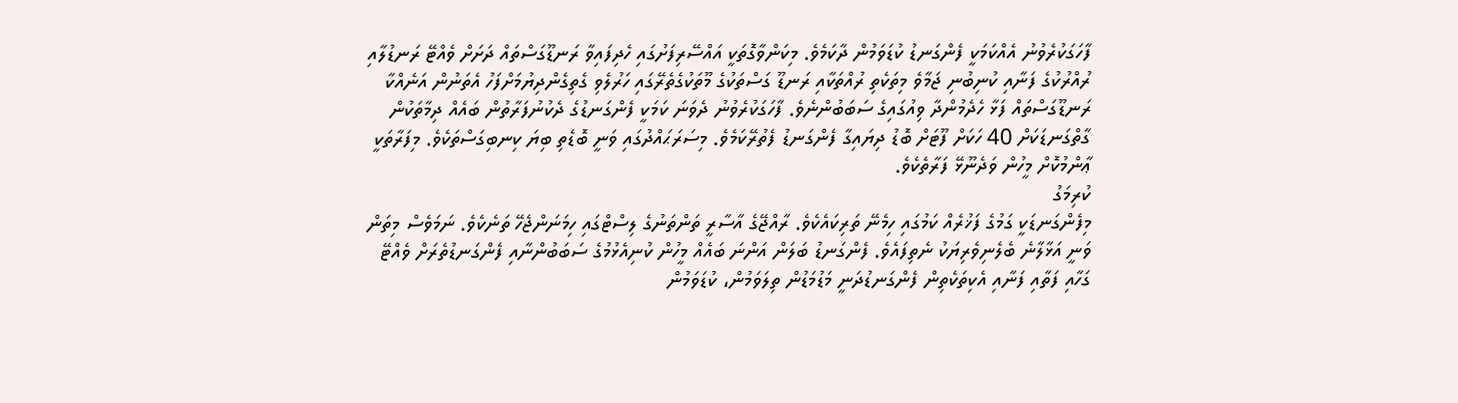ފާހަގަކުރެވުނު އެއްކަމަކީ ފެންގަނޑު ކުޑަވަމުން ދާކަމެވެ. މިކަންވާގޮތަކީ އައްސޭރިފަށުގައި ހެދިފައިވާ ރަނޑޫގަސްތައް ދަށަށް ވެއްޓޭ ރަނޑުލާއި ރުއްރުކުގެ ފަނާއި ކުނިބުނި ޖަމާވެ މިތަކެތި ރުއްތަކާއި ރަނޑޫ ގަސްތަކުގެ މޫތަކުގެތެރޭގައި ހަރުލެވި ގެތިގެންދިޔުމަށްފަހު އެތަނުން އަނެއްކާ ރަނޑޫގަސްތައް ފަޅާ ހެދެމުންދާ ވިއުގައިގެ ސަބަބުންނެވެ. ފާހަގަކުރެވުނު ދެވަނަ ކަމަކީ ފެންގަނޑުގެ ދެކުނުފަރާތުން ބައެއް ދިމާތަކުން ގާތްގަނޑަކަށް 40 ހަކަށް ފޫޓަށް ބޮޑު ދިޔައިގާ ފެންގަނޑު ފެތުރޭކަމެވެ. މިސަރަޙައްދުގައި ވަނީ ބޮޑެތި ބިޔަ ކިނބިގަސްތަކެވެ. މިފަރާތަކީ ޢާންމުކޮށް މީހުން ވަދެނޫޅޭ ފަރާތެކެވެ.
ކުރިމަގު
މިފެންގަނޑަކީ ގަމުގެ ފަޚުރެއް ކަމުގައި ހިމެނޭ ތަރިކައެކެވެ. ރާއްޖޭގެ އާސާރީ ތަންތަނުގެ ލިސްޓްގައި ހިމަނަންޖެހޭ ތަނެކެވެ. ނަމަވެސް މިތަން ވަނީ އަޅާލާނެ ބެލެނިވެރިޔަކު ނެތިފައެވެ. ފެންގަނޑު ބަލަން އަންނަ ބައެއް މީހުން ކުނިއެޅުމުގެ ސަބަބުންނާއި ފެންގަނޑުތެރަށް ވެއްޓޭ ގަހާއި ފަތާއި ފަނާއި އެކިތަކެތިން ފެންގަނޑުދަނީ މަޑުމަޑުން ތިލަވަމުން، ކުޑަވަމުން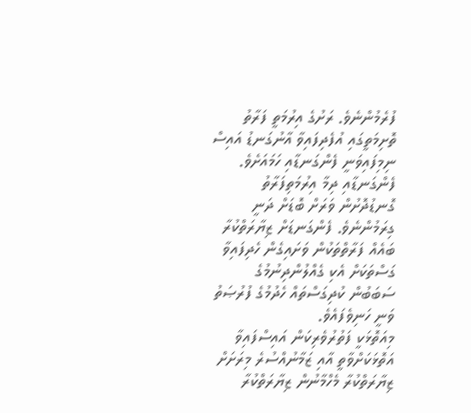ފުރެމުންނެވެ. ރަށުގެ އިރުމަތީ ފަރާތު ތޮށިމަތީގައި އުފެދިފައިވާ އާނުގަނޑު އައިސް ނިމިފައިވަނީ ފެންގަނޑާއި ހަމައަށެވެ. ފެންގަނޑާއި ދިމާ އިރުމަތިފަރާތު ގޮނޑުދޮށުން ވަރަށް ބޮޑަށް ދަނީ ގިރަމުންނެވެ. ފެންގަނޑަށް ޒިޔާރަތްކުރާ ބައެއް ފަރާތްތަކުން ވަށައިގެން ހެދިފައިވާ ގަސްތަކަށް އެކި ގެއްލުންދިނުމުގެ ސަބަބުން ކުދިގަސްތައް ހެދުމުގެ ފުރުޞަތު ވަނީ ހަނިވެފައެވެ.
މިއަތޮޅަކީ ފަތުރުވެރިކަން އައިސްފައިވާ އަތޮޅަކަށްވާތީ އާއި ޒަމާނުއްސުރެ މިރަށަށް ޒިޔާރަތްކުރާ މެހްމާނުން ޒިޔާރަތްކުރާ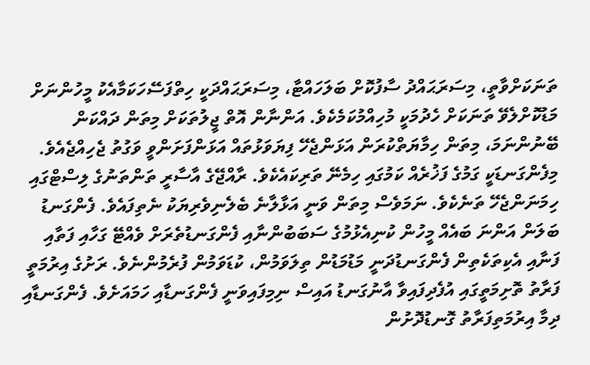ތަނަކަށްވާތީ، މިސަރަޙައްދު ސާފުކޮށް ބަލަހައްޓާ، މިސަރަޙައްދަކީ ހިތްފަސޭހަކަމާއެކު މީހުންނަށް މަޑުކޮށްލެވޭ ތަނަކަށް ހެދުމަކީ މުހިއްމުކަމެކެވެ. އަންނާން އޮތް ޖީލުތަކަށް މިތަން ދައްކަން ބޭނުންނަމަ، މިތަން ހިމާޔަތްކުރަން އަޅަންޖެހޭ ފިޔަވަޅުތައް އަޅަންފަށަންވީ ވަގުތު ޖެހިއްޖެއެވެ.
މިފެންގަނޑަކީ ގަމުގެ ފަޚުރެއް ކަމުގައި ހިމެނޭ ތަރިކައެކެވެ. ރާއްޖޭގެ އާސާރީ ތަންތަނުގެ ލިސްޓްގައި ހިމަނަންޖެހޭ ތަނެކެވެ. ނަމަވެސް މިތަން ވަނީ އަޅާލާނެ ބެލެނިވެރިޔަކު ނެތިފައެވެ. ފެންގަނޑު ބަލަން އަންނަ ބައެއް މީހުން ކުނިއެޅުމުގެ ސަބަބުންނާއި ފެންގަނޑުތެރަށް ވެއްޓޭ ގަހާއި ފަތާއި ފަނާއި އެކިތަކެތިން ފެންގަނޑުދަނީ މަޑުމަޑުން ތިލަވަމުން، ކުޑަވަމުން ފުރެމުންނެވެ. ރަށުގެ އިރުމަތީ ފަރާތު ތޮށިމަތީގައި އުފެދިފައިވާ އާނުގަނޑު އައިސް ނިމިފައިވަނީ ފެންގަނޑާއި ހަމައަށެވެ. ފެންގަނޑާއި ދިމާ އިރުމަތިފަރާތު ގޮނޑުދޮށުން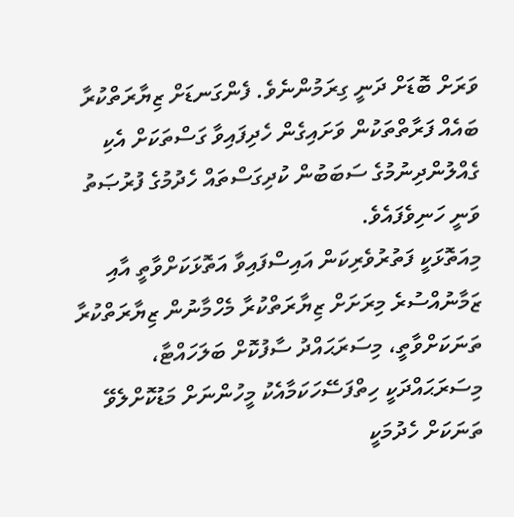ވަރަށް ބޮޑަށް ދަނީ ގިރަމުންނެވެ. ފެންގަނޑަށް ޒިޔާރަތްކުރާ ބައެއް ފަރާތްތަކުން ވަށައިގެން ހެދިފައިވާ ގަސްތަކަށް އެކި ގެއްލުންދިނުމުގެ ސަބަބުން ކުދިގަސްތައް ހެދުމުގެ ފުރުޞަތު ވަނީ ހަނިވެފައެވެ.
މިއަތޮޅަކީ ފަތުރުވެރިކަން އައިސްފައިވާ އަތޮޅަކަށްވާތީ އާއި ޒަމާނުއްސުރެ މިރަށަށް ޒިޔާރަތްކުރާ މެހްމާނުން ޒިޔާރަތްކުރާ ތަނަކަށްވާތީ، މިސަރަޙައްދު ސާފުކޮށް ބަލަހައްޓާ، މިސަރަޙައްދަކީ ހިތްފަސޭހަކަމާއެކު މީހުންނަށް މަޑުކޮށްލެވޭ ތަނަކަށް ހެދުމަކީ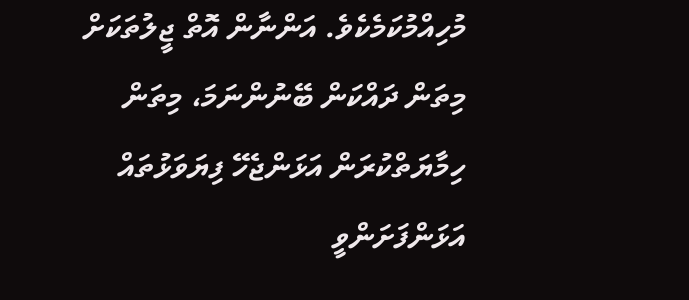މުހިއްމުކަމެކެވެ. އަންނާން އޮތް ޖީލުތަކަށް މިތަން ދައްކަން ބޭނުންނަމަ، މިތަން ހިމާޔަތްކުރަން އަޅަންޖެހޭ ފިޔަވަޅުތައް އަޅަންފަށަންވީ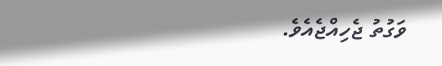ވަގުތު ޖެހިއްޖެއެވެ.